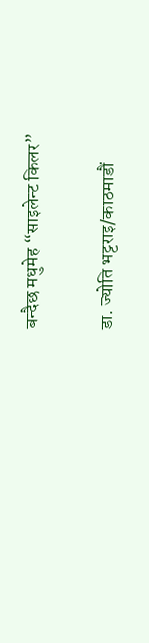बन्दैछ मधुमेह “साइलेन्ट किलर”

डा. ज्योति भट्टराइ/काठमाडौं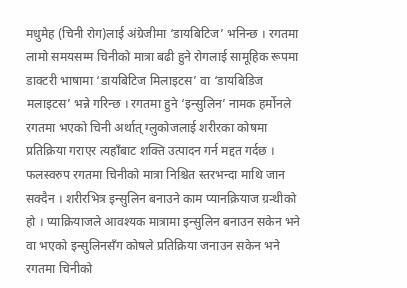मधुमेह (चिनी रोग)लाई अंग्रेजीमा ‘डायबिटिज’ भनिन्छ । रगतमा लामो समयसम्म चिनीको मात्रा बढी हुने रोगलाई सामूहिक रूपमा डाक्टरी भाषामा ‘डायबिटिज मिलाइटस’ वा ‘डायबिडिज मलाइटस’ भन्ने गरिन्छ । रगतमा हुने ‘इन्सुलिन’ नामक हर्मोनले रगतमा भएको चिनी अर्थात् ग्लुकोजलाई शरीरका कोषमा प्रतिक्रिया गराएर त्यहाँबाट शक्ति उत्पादन गर्न मद्दत गर्दछ । फलस्वरुप रगतमा चिनीको मात्रा निश्चित स्तरभन्दा माथि जान सक्दैन । शरीरभित्र इन्सुलिन बनाउने काम प्यानक्रियाज ग्रन्थीको हो । प्याक्रियाजले आवश्यक मात्रामा इन्सुलिन बनाउन सकेन भने वा भएको इन्सुलिनसँग कोषले प्रतिक्रिया जनाउन सकेन भने रगतमा चिनीको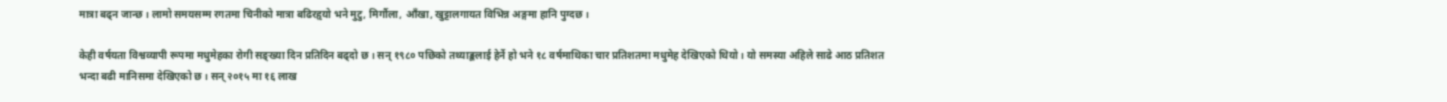मात्रा बढ्न जान्छ । लामो समयसम्म रगतमा चिनीको मात्रा बढिरहृयो भने मुटु, मिर्गौला, आँखा, खुट्टालगायत विभिन्न अङ्गमा हानि पुग्दछ ।

केही वर्षयता विश्वव्यापी रूपमा मधुमेहका रोगी सङ्ख्या दिन प्रतिदिन बढ्दो छ । सन् १९८० पछिको तथ्याङ्कलाई हेर्ने हो भने १८ वर्षमाथिका चार प्रतिशतमा मधुमेह देखिएको थियो । यो समस्या अहिले साढे आठ प्रतिशत भन्दा बढी मानिसमा देखिएको छ । सन् २०१५ मा १६ लाख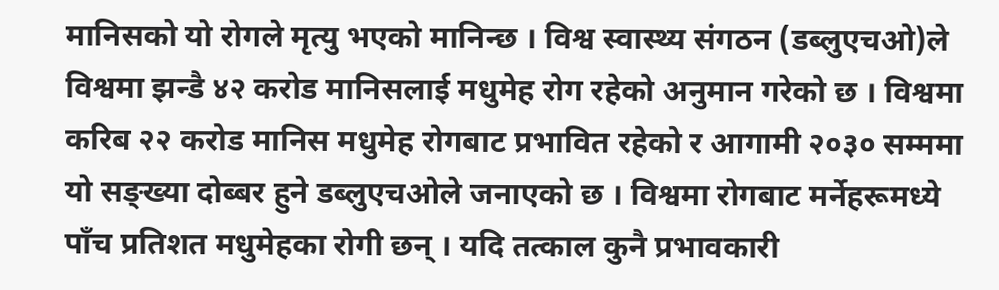मानिसको यो रोगले मृत्यु भएको मानिन्छ । विश्व स्वास्थ्य संगठन (डब्लुएचओ)ले विश्वमा झन्डै ४२ करोड मानिसलाई मधुमेह रोग रहेको अनुमान गरेको छ । विश्वमा करिब २२ करोड मानिस मधुमेह रोगबाट प्रभावित रहेको र आगामी २०३० सम्ममा यो सङ्ख्या दोब्बर हुने डब्लुएचओले जनाएको छ । विश्वमा रोगबाट मर्नेहरूमध्ये पाँच प्रतिशत मधुमेहका रोगी छन् । यदि तत्काल कुनै प्रभावकारी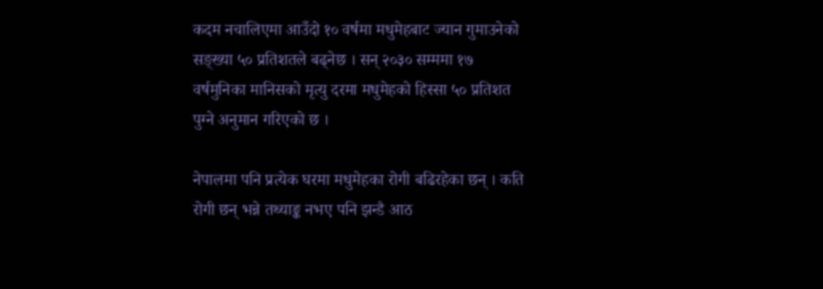कदम नचालिएमा आउँदो १० वर्षमा मधुमेहबाट ज्यान गुमाउनेको सङ्ख्या ५० प्रतिशतले बढ्नेछ । सन् २०३० सम्ममा १७ वर्षमुनिका मानिसको मृत्यु दरमा मधुमेहको हिस्सा ५० प्रतिशत पुग्ने अनुमान गरिएको छ ।

नेपालमा पनि प्रत्येक घरमा मधुमेहका रोगी बढिरहेका छन् । कति रोगी छन् भन्ने तथ्याङ्क नभए पनि झन्डै आठ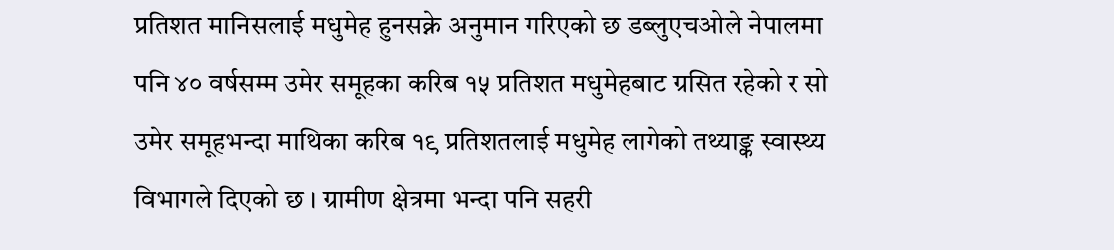प्रतिशत मानिसलाई मधुमेह हुनसक्ने अनुमान गरिएको छ डब्लुएचओले नेपालमा पनि ४० वर्षसम्म उमेर समूहका करिब १५ प्रतिशत मधुमेहबाट ग्रसित रहेको र सो उमेर समूहभन्दा माथिका करिब १९ प्रतिशतलाई मधुमेह लागेको तथ्याङ्क स्वास्थ्य विभागले दिएको छ । ग्रामीण क्षेत्रमा भन्दा पनि सहरी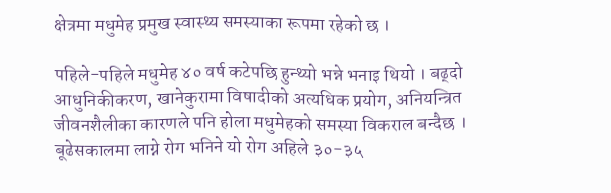क्षेत्रमा मधुमेह प्रमुख स्वास्थ्य समस्याका रूपमा रहेको छ ।

पहिले-पहिले मधुमेह ४० वर्ष कटेपछि हुन्थ्यो भन्ने भनाइ थियो । बढ्दो आधुनिकीकरण, खानेकुरामा विषादीको अत्यधिक प्रयोग, अनियन्त्रित जीवनशैलीका कारणले पनि होला मधुमेहको समस्या विकराल बन्दैछ । बूढेसकालमा लाग्ने रोग भनिने यो रोग अहिले ३०-३५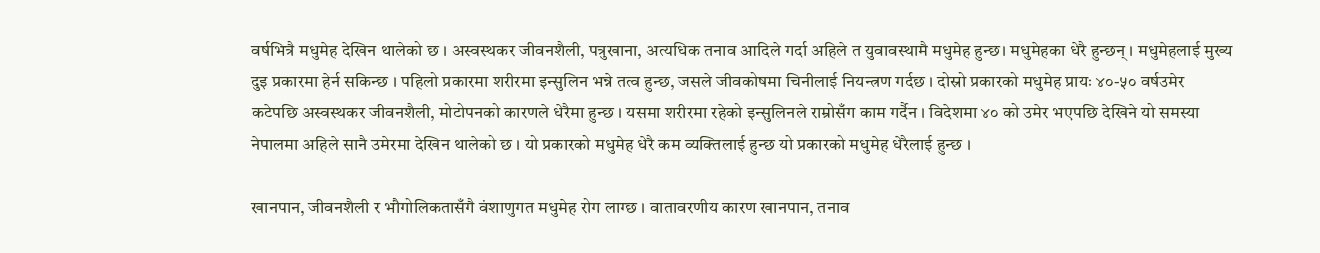वर्षभित्रै मधुमेह देखिन थालेको छ । अस्वस्थकर जीवनशैली, पत्रुखाना, अत्यधिक तनाव आदिले गर्दा अहिले त युवावस्थामै मधुमेह हुन्छ। मधुमेहका धेरै हुन्छन् । मधुमेहलाई मुख्य दुइ प्रकारमा हेर्न सकिन्छ । पहिलो प्रकारमा शरीरमा इन्सुलिन भन्ने तत्व हुन्छ, जसले जीवकोषमा चिनीलाई नियन्त्रण गर्दछ । दोस्रो प्रकारको मधुमेह प्रायः ४०-५० वर्षउमेर कटेपछि अस्वस्थकर जीवनशैली, मोटोपनको कारणले धेरैमा हुन्छ । यसमा शरीरमा रहेको इन्सुलिनले राम्रोसँग काम गर्दैन । विदेशमा ४० को उमेर भएपछि देखिने यो समस्या नेपालमा अहिले सानै उमेरमा देखिन थालेको छ । यो प्रकारको मधुमेह धेरै कम व्यक्तिलाई हुन्छ यो प्रकारको मधुमेह धेरैलाई हुन्छ ।

खानपान, जीवनशैली र भौगोलिकतासँगै वंशाणुगत मधुमेह रोग लाग्छ । वातावरणीय कारण खानपान, तनाव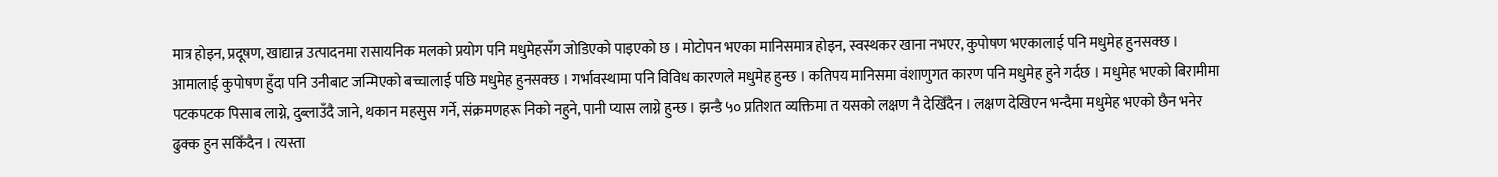मात्र होइन, प्रदूषण, खाद्यान्न उत्पादनमा रासायनिक मलको प्रयोग पनि मधुमेहसँग जोडिएको पाइएको छ । मोटोपन भएका मानिसमात्र होइन, स्वस्थकर खाना नभएर, कुपोषण भएकालाई पनि मधुमेह हुनसक्छ । आमालाई कुपोषण हुँदा पनि उनीबाट जन्मिएको बच्चालाई पछि मधुमेह हुनसक्छ । गर्भावस्थामा पनि विविध कारणले मधुमेह हुन्छ । कतिपय मानिसमा वंशाणुगत कारण पनि मधुमेह हुने गर्दछ । मधुमेह भएको बिरामीमा पटकपटक पिसाब लाग्ने, दुब्लाउँदै जाने, थकान महसुस गर्ने, संक्रमणहरू निको नहुने, पानी प्यास लाग्ने हुन्छ । झन्डै ५० प्रतिशत व्यक्तिमा त यसको लक्षण नै देखिँदैन । लक्षण देखिएन भन्दैमा मधुमेह भएको छैन भनेर ढुक्क हुन सकिँदैन । त्यस्ता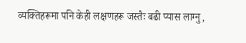व्यक्तिहरूमा पनि केही लक्षणहरू जस्तैः बढी प्यास लाग्नु,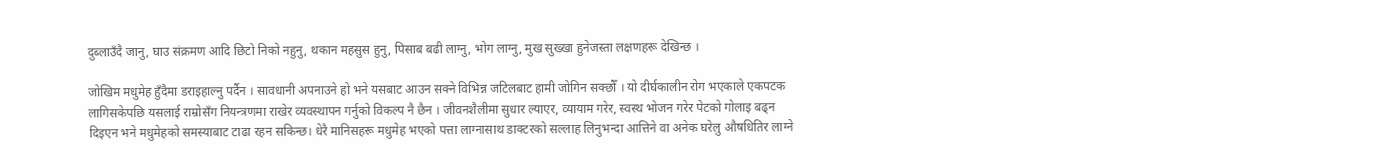दुब्लाउँदै जानु, घाउ संक्रमण आदि छिटो निको नहुनु, थकान महसुस हुनु, पिसाब बढी लाग्नु, भोग लाग्नु, मुख सुख्खा हुनेजस्ता लक्षणहरू देखिन्छ ।

जोखिम मधुमेह हुँदैमा डराइहाल्नु पर्दैन । सावधानी अपनाउने हो भने यसबाट आउन सक्ने विभिन्न जटिलबाट हामी जोगिन सक्छौँ । यो दीर्घकालीन रोग भएकाले एकपटक लागिसकेपछि यसलाई राम्रोसँग नियन्त्रणमा राखेर व्यवस्थापन गर्नुको विकल्प नै छैन । जीवनशैलीमा सुधार ल्याएर, व्यायाम गरेर, स्वस्थ भोजन गरेर पेटको गोलाइ बढ्न दिइएन भने मधुमेहको समस्याबाट टाढा रहन सकिन्छ। धेरै मानिसहरू मधुमेह भएको पत्ता लाग्नासाथ डाक्टरको सल्लाह लिनुभन्दा आत्तिने वा अनेक घरेलु औषधितिर लाग्ने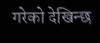गरेको देखिन्छ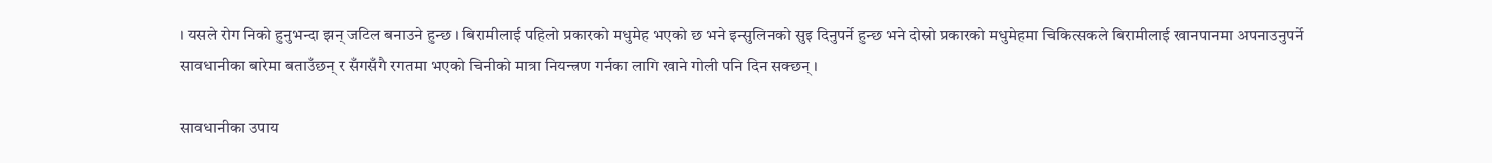। यसले रोग निको हुनुभन्दा झन् जटिल बनाउने हुन्छ । बिरामीलाई पहिलो प्रकारको मधुमेह भएको छ भने इन्सुलिनको सुइ दिनुपर्ने हुन्छ भने दोस्रो प्रकारको मधुमेहमा चिकित्सकले बिरामीलाई खानपानमा अपनाउनुपर्ने सावधानीका बारेमा बताउँछन् र सँगसँगै रगतमा भएको चिनीको मात्रा नियन्त्रण गर्नका लागि खाने गोली पनि दिन सक्छन् ।

सावधानीका उपाय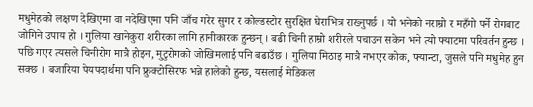मधुमेहको लक्षण देखिएमा वा नदेखिएमा पनि जाँच गरेर सुगर र कोल्डस्टोर सुरक्षित घेराभित्र राख्नुपर्छ । यो भनेको नराम्रो र महँगो पर्ने रोगबाट जोगिने उपाय हो । गुलिया खानेकुरा शरीरका लागि हानीकारक हुन्छन् । बढी चिनी हाम्रो शरीरले पचाउन सकेन भने त्यो फ्याटमा परिवर्तन हुन्छ । पछि गएर त्यसले चिनीरोग मात्रै होइन, मुटुरोगको जोखिमलाई पनि बढाउँछ । गुलिया मिठाइ मात्रै नभएर कोक, फ्यान्टा, जुसले पनि मधुमेह हुन सक्छ । बजारिया पेयपदार्थमा पनि फ्रुक्टोसिरफ भन्ने हालेको हुन्छ, यसलाई मेडिकल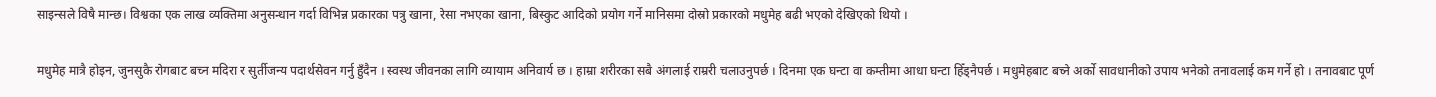साइन्सले विषै मान्छ। विश्वका एक लाख व्यक्तिमा अनुसन्धान गर्दा विभिन्न प्रकारका पत्रु खाना, रेसा नभएका खाना, बिस्कुट आदिको प्रयोग गर्ने मानिसमा दोस्रो प्रकारको मधुमेह बढी भएको देखिएको थियो ।

मधुमेह मात्रै होइन, जुनसुकै रोगबाट बच्न मदिरा र सुर्तीजन्य पदार्थसेवन गर्नु हुँदैन । स्वस्थ जीवनका लागि व्यायाम अनिवार्य छ । हाम्रा शरीरका सबै अंगलाई राम्ररी चलाउनुपर्छ । दिनमा एक घन्टा वा कम्तीमा आधा घन्टा हिँड्नैपर्छ । मधुमेहबाट बच्ने अर्को सावधानीको उपाय भनेको तनावलाई कम गर्ने हो । तनावबाट पूर्ण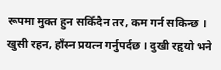रूपमा मुक्त हुन सकिँदैन तर, कम गर्न सकिन्छ । खुसी रहन, हाँस्न प्रयत्न गर्नुपर्दछ । दुखी रहृयो भने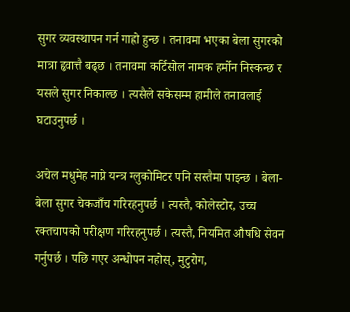सुगर व्यवस्थापन गर्न गाह्रो हुन्छ । तनावमा भएका बेला सुगरको मात्रा हृवात्तै बढ्छ । तनावमा कर्टिसोल नामक हर्मोन निस्कन्छ र यसले सुगर निकाल्छ । त्यसैले सकेसम्म हामीले तनावलाई घटाउनुपर्छ ।

अचेल मधुमेह नाप्ने यन्त्र ग्लुकोमिटर पनि सस्तैमा पाइन्छ । बेला-बेला सुगर चेकजाँच गरिरहनुपर्छ । त्यस्तै, कोलेस्टोर, उच्च रक्तचापको परीक्षण गरिरहनुपर्छ । त्यस्तै, नियमित औषधि सेवन गर्नुपर्छ । पछि गएर अन्धोपन नहोस्, मुटुरोग,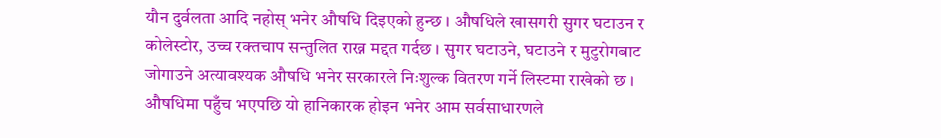यौन दुर्वलता आदि नहोस् भनेर औषधि दिइएको हुन्छ । औषधिले खासगरी सुगर घटाउन र कोलेस्टोर, उच्च रक्तचाप सन्तुलित राख्न मद्दत गर्दछ । सुगर घटाउने, घटाउने र मुटुरोगबाट जोगाउने अत्यावश्यक औषधि भनेर सरकारले निःशुल्क वितरण गर्ने लिस्टमा राखेको छ । औषधिमा पहुँच भएपछि यो हानिकारक होइन भनेर आम सर्वसाधारणले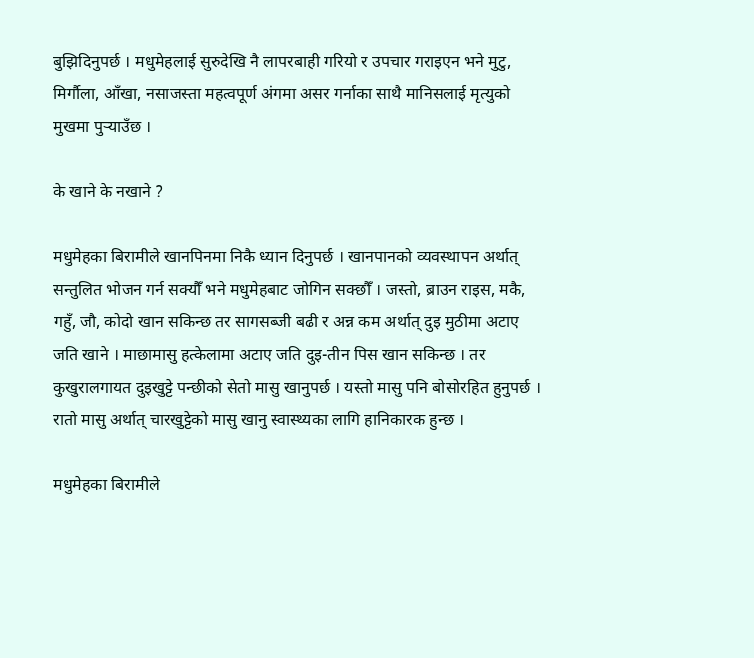बुझिदिनुपर्छ । मधुमेहलाई सुरुदेखि नै लापरबाही गरियो र उपचार गराइएन भने मुटु, मिर्गौला, आँखा, नसाजस्ता महत्वपूर्ण अंगमा असर गर्नाका साथै मानिसलाई मृत्युको मुखमा पुर्‍याउँछ ।

के खाने के नखाने ?

मधुमेहका बिरामीले खानपिनमा निकै ध्यान दिनुपर्छ । खानपानको व्यवस्थापन अर्थात् सन्तुलित भोजन गर्न सक्यौँ भने मधुमेहबाट जोगिन सक्छौँ । जस्तो, ब्राउन राइस, मकै, गहुँ, जौ, कोदो खान सकिन्छ तर सागसब्जी बढी र अन्न कम अर्थात् दुइ मुठीमा अटाए जति खाने । माछामासु हत्केलामा अटाए जति दुइ-तीन पिस खान सकिन्छ । तर कुखुरालगायत दुइखुट्टे पन्छीको सेतो मासु खानुपर्छ । यस्तो मासु पनि बोसोरहित हुनुपर्छ । रातो मासु अर्थात् चारखुट्टेको मासु खानु स्वास्थ्यका लागि हानिकारक हुन्छ ।

मधुमेहका बिरामीले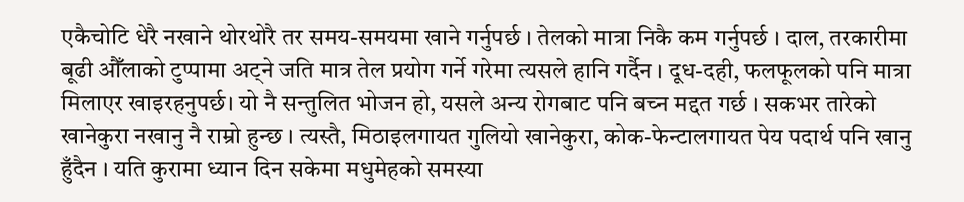एकैचोटि धेरै नखाने थोरथोरै तर समय-समयमा खाने गर्नुपर्छ । तेलको मात्रा निकै कम गर्नुपर्छ । दाल, तरकारीमा बूढी औँलाको टुप्पामा अट्ने जति मात्र तेल प्रयोग गर्ने गरेमा त्यसले हानि गर्दैन । दूध-दही, फलफूलको पनि मात्रा मिलाएर खाइरहनुपर्छ। यो नै सन्तुलित भोजन हो, यसले अन्य रोगबाट पनि बच्न मद्दत गर्छ । सकभर तारेको खानेकुरा नखानु नै राम्रो हुन्छ । त्यस्तै, मिठाइलगायत गुलियो खानेकुरा, कोक-फेन्टालगायत पेय पदार्थ पनि खानु हुँदैन । यति कुरामा ध्यान दिन सकेमा मधुमेहको समस्या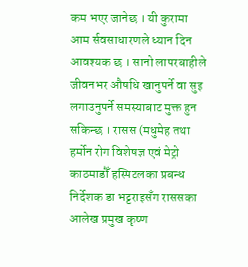कम भएर जानेछ । यी कुरामा आम र्सवसाधारणले ध्यान दिन आवश्यक छ । सानो लापरबाहीले जीवनभर औषधि खानुपर्ने वा सुइ लगाउनुपर्ने समस्याबाट मुक्त हुन सकिन्छ । रासस (मधुमेह तथा हर्मोन रोग विशेषज्ञ एवं मेट्रो काठमाडौँ हस्पिटलका प्रबन्ध निर्देशक डा भट्टराइसँग राससका आलेख प्रमुख कृष्ण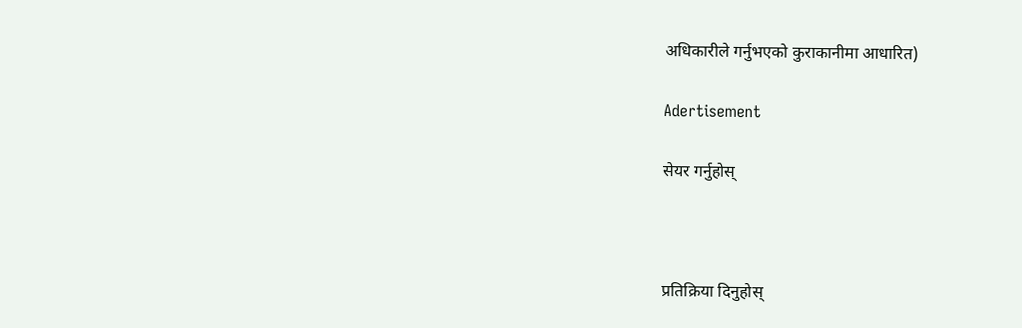अधिकारीले गर्नुभएको कुराकानीमा आधारित)

Adertisement

सेयर गर्नुहोस्



प्रतिक्रिया दिनुहोस्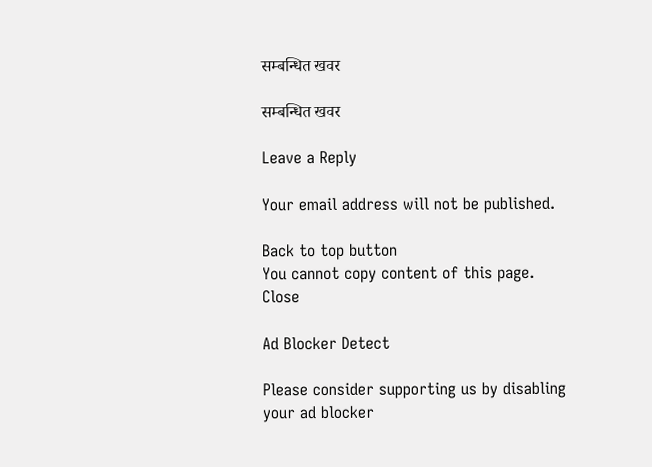सम्बन्धित खवर

सम्बन्धित खवर

Leave a Reply

Your email address will not be published.

Back to top button
You cannot copy content of this page.
Close

Ad Blocker Detect

Please consider supporting us by disabling your ad blocker